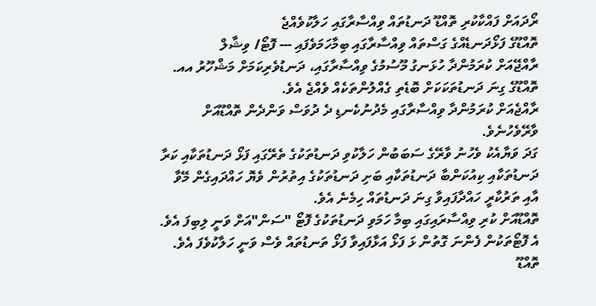ރޯދައަށް ފައްކާކުރި ތޮއްޑޫ ދަނޑުތައް ވިއްސާރާގައި ހަލާކުވެއްޖެ
ތޮއްޑޫގެ ފަޅޯދަނޑެއްގެ ގަސްތައް ވިއްސާރާގައި ބިމާހަމަވެފައި --- ފޮޓޯ/ ވިޝާލް
ރާއްޖޭއަށް ކުރަމުންދާ ހުޅަނގު މޫސުމުގެ ވިއްސާރާގައި، ދަނޑުވެރިކަމަށް މަޝްހޫރު އއ. ތޮއްޑޫގެ ގިނަ ދަނޑުތަކަކަށް ބޮޑެތި ގެއްލުންތަކެއް ވެއްޖެ އެވެ.
ރާއްޖެއަށް ކުރަމުންދާ ވިއްސާރާގައި މެދުނުކެނޑި ދެ ދުވަސް ވަންދެން ތޮއްޑޫއަށް ވާރޭވެހުނެވެ.
ގަދަ ވަޔާއެކު ވެހުނު ވާރޭގެ ސަބަބުން ހަލާކުވި ދަނޑުތަކުގެ ތެރޭގައި ފަޅޯ ދަނޑުތަކާއި ކަރާ ދަނޑުތަކާއި ކިއުކަންބާ ދަނޑުތަކާއި ބަށި ދަނޑުތަކުގެ އިތުރުން ވެޔޮ ހައްދައިގެން މޭވާ އާއި ތަރުކާރީ ހައްދާފައިވާ ގިނަ ދަނޑުތައް ހިމެނެ އެވެ.
ތޮއްޑޫއަށް ކުރި ވިއްސާރައިގައި ބިމާ ހަމަވި ދަނޑުތަކުގެ ފޮޓޯ "ސަން"އަށް ވަނީ ލިބިފަ އެވެ. އެ ފޮޓޯތަކުން ފެންނަ ގޮތުން ޅަ ފަޅޯ އަޅާފައިވާ ފަޅޯ ތަނޑުތައް ވެސް ވަނީ ހަލާކުވެފަ އެވެ.
ތޮއްޑޫ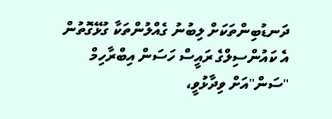ދަނޑުބިންތަކަށް ލިބުނު ގެއްލުންތަކާ ގުޅޭގޮތުން އެ ކައުންސިލްގެ ރައީސް ހަސަން އިބްރާހިމް "ސަން"އަށް ވިދާޅުވީ،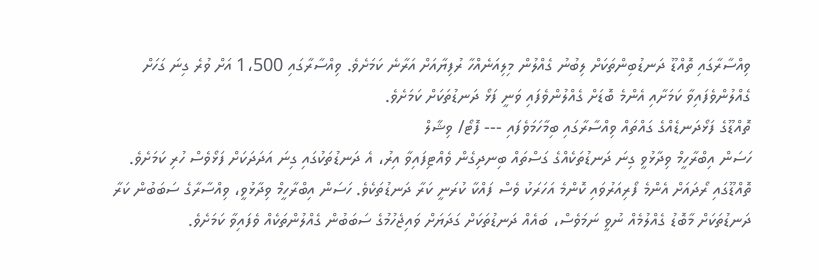ވިއްސާރާގައި ތޮއްޑޫ ދަނޑުބިންތަކަށް ލިބުނު ގެއްލުން މިލިއަނެއްހާ ރުފިޔާއަށް އަރާނެ ކަމަށެވެ. ވިއްސާރާގައި 1،500 އަށް ވުރެ ގިނަ ގަހަށް ގެއްލުންވެފައިވާ ކަމަށާއި އެންމެ ބޮޑަށް ގެއްލުންވެފައި ވަނީ ފަޅޯ ދަނޑުތަކަށް ކަމަށެވެ.
ތޮއްޑޫގެ ފަޅޯދަނޑެއްގެ ގައްތައް ވިއްސާރާގައި ބިމާހަމަވެފައި --- ފޮޓޯ/ ވިޝާލް
ހަސަން އިބްރާހީމް ވިދާޅުވީ ގިނަ ދަނޑުތަކެއްގެ ގަސްތައް ބިނދިގެން ވެއްޓިފައިވާ އިރު، އެ ދަނޑުތަކުގައި ގިނަ އަދަދަކަށް ފަޅޯވެސް ހުރި ކަމަށެވެ.
ތޮއްޑޫގައި ރޯދައަށް އެންމެ ފޯރިއަރުވައި ކޮންމެ އަހަރަކު ވެސް ފައްކާ ކުރަނީ ކަރާ ދަނޑުތަކެވެ. ހަސަން އިބްރާހީމް ވިދާޅުވީ، ވިއްސާރާގެ ސަބަބުން ކަރާ ދަނޑުތަކަށް މާބޮޑު ގެއްލުމެއް ނުވީ ނަމަވެސް، ބައެއް ދަނޑުތަކަށް ގަދަޔަށް ވައިޖެހުމުގެ ސަބަބުން ގެއްލުންތަކެއް ވެފައިވާ ކަމަށެވެ.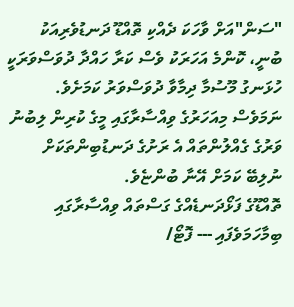"ސަން"އަށް ވާހަކަ ދެއްކި ތޮއްޑޫ ދަނޑުވެރިއަކު ބުނީ، ކޮންމެ އަހަރަކު ވެސް ކަރާ ހައްދާ ދުވަސްވަރަކީ ހުޅަނގު މޫސުމާ ދިމާވާ ދުވަސްވަރު ކަމަށެވެ. ނަމަވެސް މިއަހަރުގެ ވިއްސާރާގައި މީގެ ކުރިން ލިބުނު ވަރުގެ ގެއްލުންތައް އެ ރަށުގެ ދަނޑުބިންތަކަށް ނުލިބޭ ކަމަށް އޭނާ ބުންޏެވެ.
ތޮއްޑޫގެ ފަޅޯދަނޑެއްގެ ގަސްތައް ވިއްސާރާގައި ބިމާހަމަވެފައި --- ފޮޓޯ/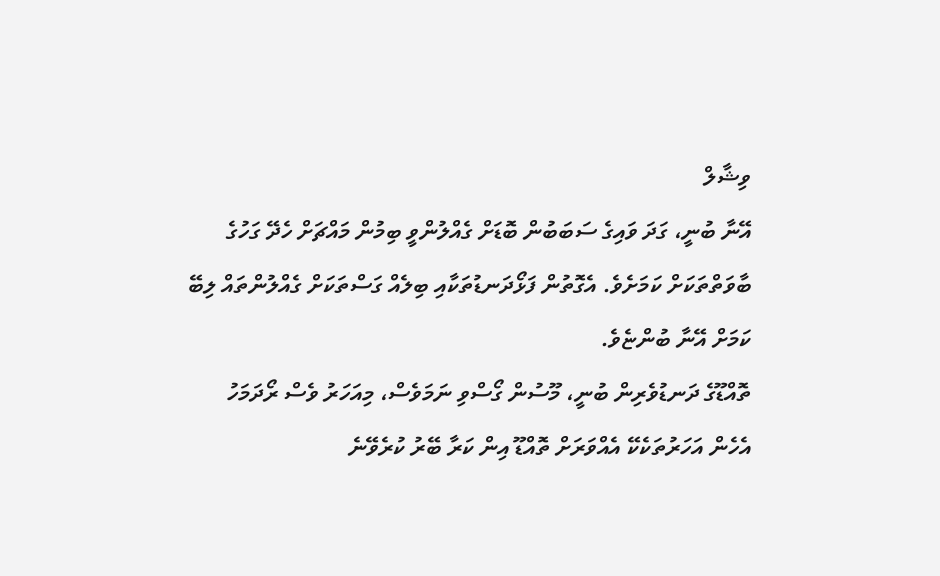ވިޝާލް
އޭނާ ބުނީ، ގަދަ ވައިގެ ސަބަބުން ބޮޑަށް ގެއްލުންވީ ބިމުން މައްޗަށް ހެދޭ ގަހުގެ ބާވަތްތަކަށް ކަމަށެވެ. އެގޮތުން ފަޅޯދަނޑުތަކާއި ބިލެއް ގަސްތަކަށް ގެއްލުންތައް ލިބޭ ކަމަށް އޭނާ ބުންޏެވެ.
ތޮއްޑޫގެ ދަނޑުވެރިން ބުނީ، މޫސުން ގޯސްވި ނަމަވެސް، މިއަހަރު ވެސް ރޯދަމަހު އެހެން އަހަރުތަކެކޭ އެއްވަރަށް ތޮއްޑޫ އިން ކަރާ ބޭރު ކުރެވޭނެ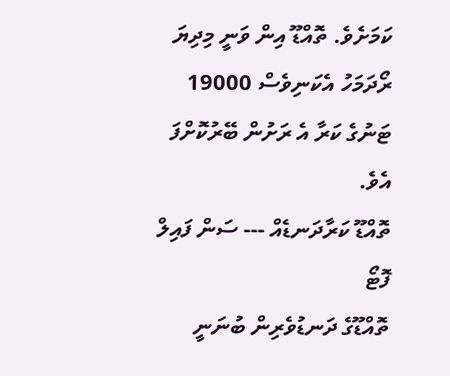ކަމަށެވެ. ތޮއްޑޫ އިން ވަނީ މިދިޔަ ރޯދަމަހު އެކަނިވެސް 19000 ޓަނުގެ ކަރާ އެ ރަށުން ބޭރުކޮށްފަ އެވެ.
ތޮއްޑޫ ކަރާދަނޑެއް --- ސަން ފައިލް ފޮޓޯ
ތޮއްޑޫގެ ދަނޑުވެރިން ބުނަނީ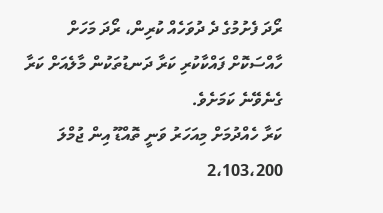ރޯދަ ފެށުމުގެ ދެ ދުވަހެއް ކުރިން، ރޯދަ މަހަށް ހާއްސަކޮށް ފައްކާކުރި ކަރާ ދަނޑުތަކުން މާލެއަށް ކަރާ ގެނެވޭނެ ކަމަށެވެ.
ކަރާ ހެއްދުމަށް މިއަހަރު ވަނީ ތޮއްޑޫ އިން ޖުމްލަ 2،103،200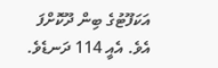އަކަފޫޓުގެ ބިން ދޫކޮށްފަ އެވެ. އެއީ 114 ދަނޑެވެ.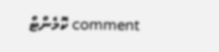comment ކޮމެންޓް